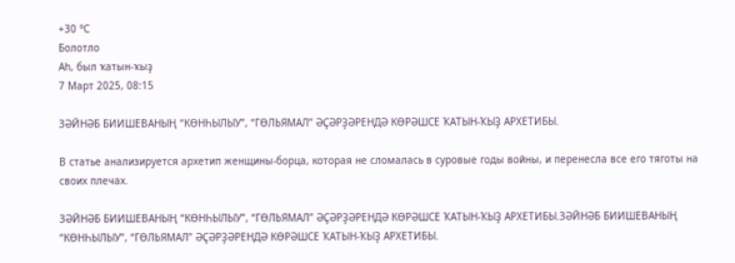+30 °С
Болотло
Аһ, был ҡатын-ҡыҙ
7 Март 2025, 08:15

ЗӘЙНӘБ БИИШЕВАНЫҢ “КӨНҺЫЛЫУ”, “ГӨЛЬЯМАЛ” ӘҪӘРҘӘРЕНДӘ КӨРӘШСЕ ҠАТЫН-ҠЫҘ АРХЕТИБЫ.

В статье анализируется архетип женщины-борца, которая не сломалась в суровые годы войны, и перенесла все его тяготы на своих плечах.

ЗӘЙНӘБ БИИШЕВАНЫҢ “КӨНҺЫЛЫУ”, “ГӨЛЬЯМАЛ” ӘҪӘРҘӘРЕНДӘ КӨРӘШСЕ ҠАТЫН-ҠЫҘ АРХЕТИБЫ.ЗӘЙНӘБ БИИШЕВАНЫҢ “КӨНҺЫЛЫУ”, “ГӨЛЬЯМАЛ” ӘҪӘРҘӘРЕНДӘ КӨРӘШСЕ ҠАТЫН-ҠЫҘ АРХЕТИБЫ.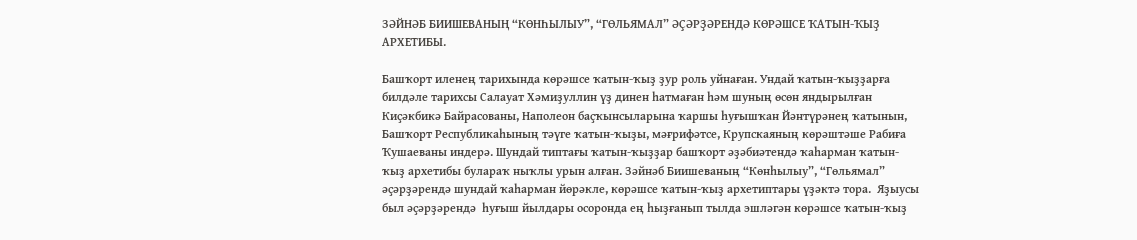ЗӘЙНӘБ БИИШЕВАНЫҢ “КӨНҺЫЛЫУ”, “ГӨЛЬЯМАЛ” ӘҪӘРҘӘРЕНДӘ КӨРӘШСЕ ҠАТЫН-ҠЫҘ АРХЕТИБЫ.

Башҡорт иленең тарихында көрәшсе ҡатын-ҡыҙ ҙур роль уйнаған. Ундай ҡатын-ҡыҙҙарға билдәле тарихсы Салауат Хәмиҙуллин үҙ динен һатмаған һәм шуның өсөн яндырылған Киҫәкбикә Байрасованы, Наполеон баҫҡынсыларына ҡаршы һуғышҡан Йәнтүрәнең ҡатынын, Башҡорт Республикаһының тәүге ҡатын-ҡыҙы, мәғрифәтсе, Крупскаяның көрәштәше Рабиға Ҡушаеваны индерә. Шундай типтағы ҡатын-ҡыҙҙар башҡорт әҙәбиәтендә ҡаһарман ҡатын-ҡыҙ архетибы булараҡ ныҡлы урын алған. Зәйнәб Биишеваның “Көнһылыу”, “Гөльямал” әҫәрҙәрендә шундай ҡаһарман йөрәкле, көрәшсе ҡатын-ҡыҙ архетиптары үҙәктә тора.  Яҙыусы был әҫәрҙәрендә  һуғыш йылдары осоронда ең һыҙғанып тылда эшләгән көрәшсе ҡатын-ҡыҙ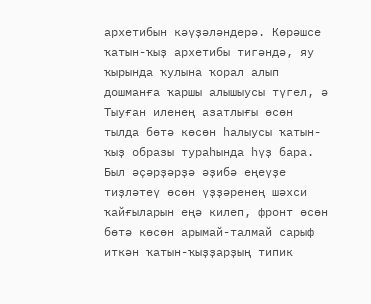архетибын кәүҙәләндерә. Көрәшсе ҡатын-ҡыҙ архетибы тигәндә, яу ҡырында ҡулына ҡорал алып дошманға ҡаршы алышыусы түгел, ә Тыуған иленең азатлығы өсөн тылда бөтә көсөн һалыусы ҡатын-ҡыҙ образы тураһында һүҙ бара. Был әҫәрҙәрҙә әҙибә еңеүҙе тиҙләтеү өсөн үҙҙәренең шәхси ҡайғыларын еңә килеп, фронт өсөн  бөтә көсөн арымай-талмай сарыф иткән ҡатын-ҡыҙҙарҙың типик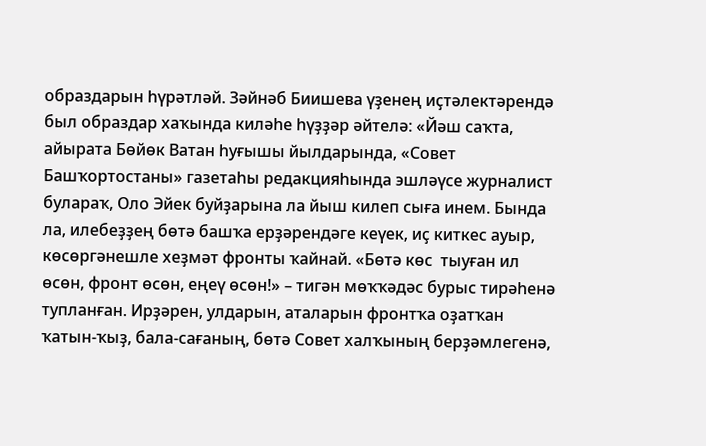образдарын һүрәтләй. Зәйнәб Биишева үҙенең иҫтәлектәрендә был образдар хаҡында киләһе һүҙҙәр әйтелә: «Йәш саҡта, айырата Бөйөк Ватан һуғышы йылдарында, «Совет Башҡортостаны» газетаһы редакцияһында эшләүсе журналист булараҡ, Оло Эйек буйҙарына ла йыш килеп сыға инем. Бында ла, илебеҙҙең бөтә башҡа ерҙәрендәге кеүек, иҫ киткес ауыр, көсөргәнешле хеҙмәт фронты ҡайнай. «Бөтә көс  тыуған ил өсөн, фронт өсөн, еңеү өсөн!» – тигән мөҡҡәдәс бурыс тирәһенә тупланған. Ирҙәрен, улдарын, аталарын фронтҡа оҙатҡан ҡатын-ҡыҙ, бала-сағаның, бөтә Совет халҡының берҙәмлегенә,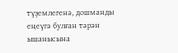түҙемлегенә, дошманды еңеүгә булған тәрән ышанысына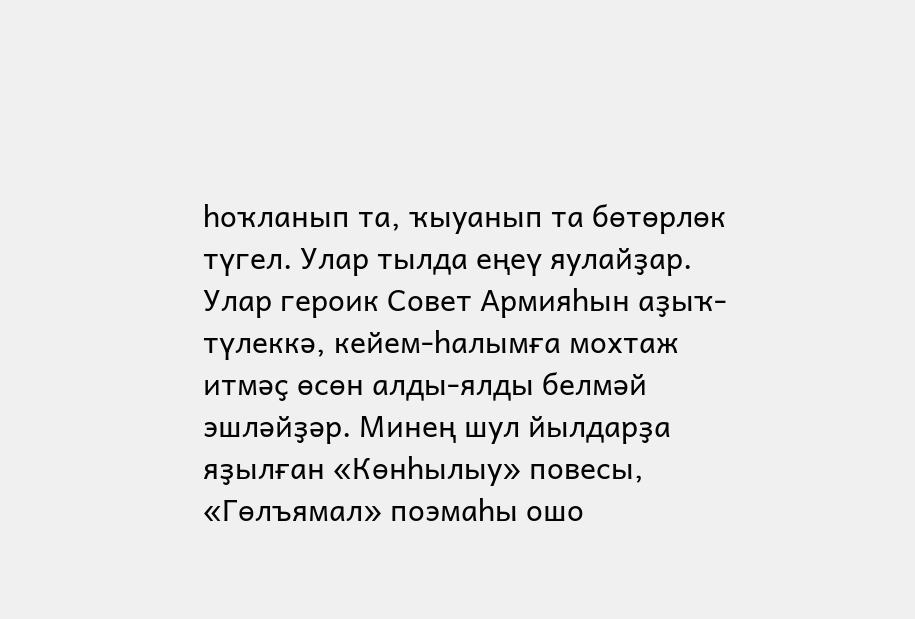һоҡланып та, ҡыуанып та бөтөрлөк түгел. Улар тылда еңеү яулайҙар. Улар героик Совет Армияһын аҙыҡ-түлеккә, кейем-һалымға мохтаж итмәҫ өсөн алды-ялды белмәй эшләйҙәр. Минең шул йылдарҙа яҙылған «Көнһылыу» повесы, «Гөлъямал» поэмаһы ошо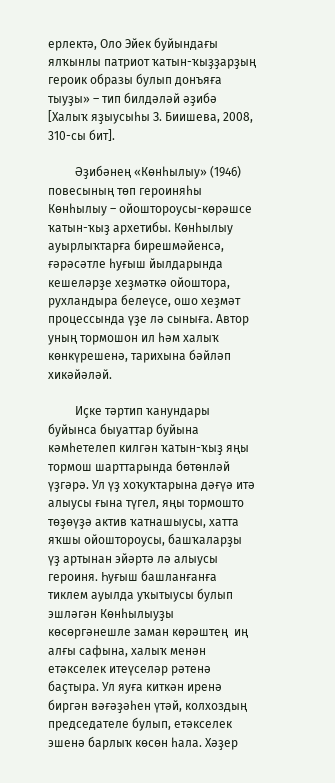ерлектә, Оло Эйек буйындағы ялҡынлы патриот ҡатын-ҡыҙҙарҙың героик образы булып донъяға тыуҙы» – тип билдәләй әҙибә [Халыҡ яҙыусыһы З. Биишева, 2008, 310-сы бит].

         Әҙибәнең «Көнһылыу» (1946) повесының төп героиняһы Көнһылыу – ойоштороусы-көрәшсе ҡатын-ҡыҙ архетибы. Көнһылыу ауырлыҡтарға бирешмәйенсә, ғәрәсәтле һуғыш йылдарында кешеләрҙе хеҙмәткә ойоштора, рухландыра белеүсе, ошо хеҙмәт  процессында үҙе лә сыныға. Автор уның тормошон ил һәм халыҡ көнкүрешенә, тарихына бәйләп хикәйәләй.

         Иҫке тәртип ҡанундары буйынса быуаттар буйына кәмһетелеп килгән ҡатын-ҡыҙ яңы тормош шарттарында бөтөнләй үҙгәрә. Ул үҙ хоҡуҡтарына дәғүә итә алыусы ғына түгел, яңы тормошто төҙөүҙә актив ҡатнашыусы, хатта яҡшы ойоштороусы, башҡаларҙы үҙ артынан эйәртә лә алыусы героиня. Һуғыш башланғанға тиклем ауылда уҡытыусы булып эшләгән Көнһылыуҙы көсөргәнешле заман көрәштең  иң алғы сафына, халыҡ менән етәкселек итеүселәр рәтенә баҫтыра. Ул яуға киткән иренә биргән вәғәҙәһен үтәй, колхоздың председателе булып, етәкселек эшенә барлыҡ көсөн һала. Хәҙер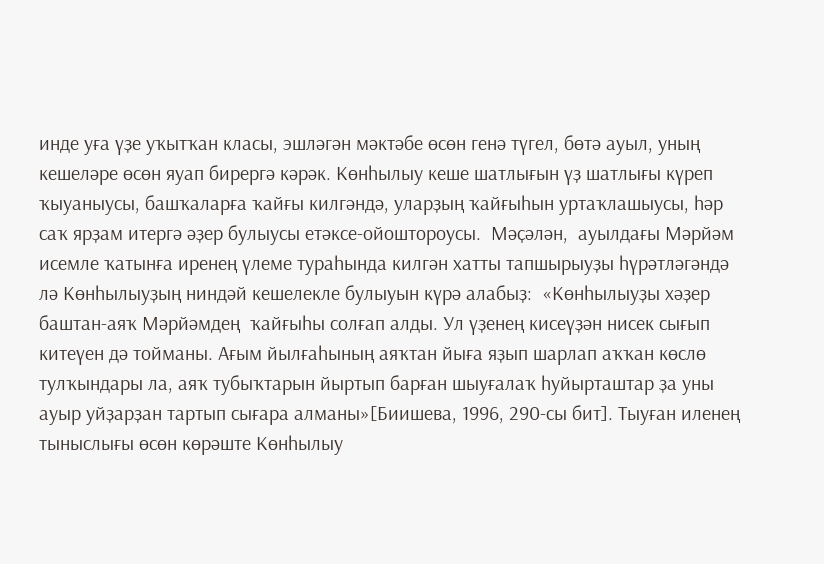инде уға үҙе уҡытҡан класы, эшләгән мәктәбе өсөн генә түгел, бөтә ауыл, уның кешеләре өсөн яуап бирергә кәрәк. Көнһылыу кеше шатлығын үҙ шатлығы күреп ҡыуаныусы, башҡаларға ҡайғы килгәндә, уларҙың ҡайғыһын уртаҡлашыусы, һәр саҡ ярҙам итергә әҙер булыусы етәксе-ойоштороусы.  Мәҫәлән,  ауылдағы Мәрйәм исемле ҡатынға иренең үлеме тураһында килгән хатты тапшырыуҙы һүрәтләгәндә лә Көнһылыуҙың ниндәй кешелекле булыуын күрә алабыҙ:  «Көнһылыуҙы хәҙер баштан-аяҡ Мәрйәмдең  ҡайғыһы солғап алды. Ул үҙенең кисеүҙән нисек сығып китеүен дә тойманы. Ағым йылғаһының аяҡтан йыға яҙып шарлап аҡҡан көслө тулҡындары ла, аяҡ тубыҡтарын йыртып барған шыуғалаҡ һуйырташтар ҙа уны ауыр уйҙарҙан тартып сығара алманы»[Биишева, 1996, 290-сы бит]. Тыуған иленең тыныслығы өсөн көрәште Көнһылыу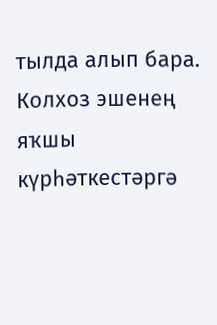тылда алып бара. Колхоз эшенең яҡшы күрһәткестәргә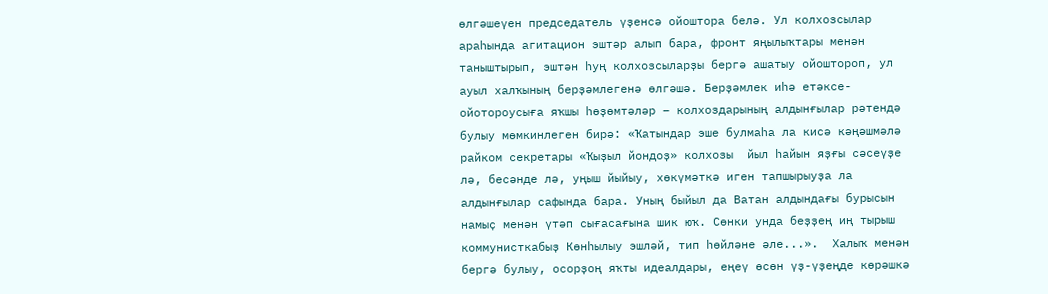өлгәшеүен председатель үҙенсә ойоштора белә. Ул колхозсылар араһында агитацион эштәр алып бара, фронт яңылыҡтары менән таныштырып, эштән һуң колхозсыларҙы бергә ашатыу ойоштороп, ул ауыл халҡының берҙәмлегенә өлгәшә. Берҙәмлек иһә етәксе-ойотороусыға яҡшы һөҙөмтәләр – колхоздарының алдынғылар рәтендә булыу мөмкинлеген бирә: «Ҡатындар эше булмаһа ла кисә кәңәшмәлә райком секретары «Ҡыҙыл йондоҙ» колхозы  йыл һайын яҙғы сәсеүҙе лә, бесәнде лә, уңыш йыйыу, хөкүмәткә иген тапшырыуҙа ла алдынғылар сафында бара. Уның быйыл да Ватан алдындағы бурысын намыҫ менән үтәп сығасағына шик юҡ. Сөнки унда беҙҙең иң тырыш коммунисткабыҙ Көнһылыу эшләй, тип һөйләне әле...».  Халыҡ менән бергә булыу, осорҙоң яҡты идеалдары, еңеү өсөн үҙ-үҙеңде көрәшкә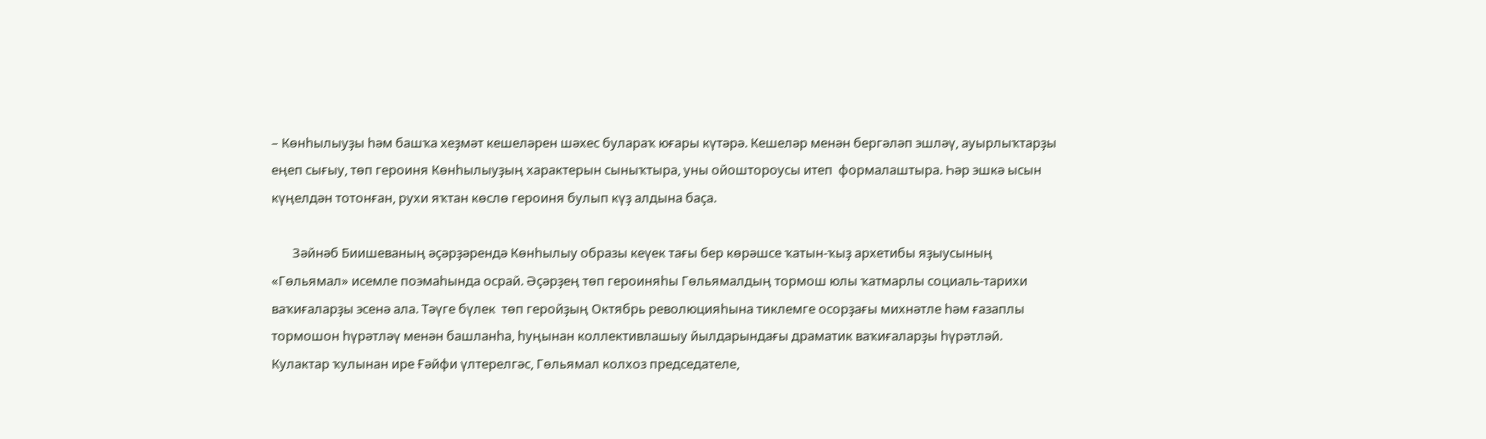– Көнһылыуҙы һәм башҡа хеҙмәт кешеләрен шәхес булараҡ юғары күтәрә. Кешеләр менән бергәләп эшләү, ауырлыҡтарҙы еңеп сығыу, төп героиня Көнһылыуҙың характерын сыныҡтыра, уны ойоштороусы итеп  формалаштыра. Һәр эшкә ысын күңелдән тотонған, рухи яҡтан көслө героиня булып күҙ алдына баҫа.

       Зәйнәб Биишеваның әҫәрҙәрендә Көнһылыу образы кеүек тағы бер көрәшсе ҡатын-ҡыҙ архетибы яҙыусының «Гөльямал» исемле поэмаһында осрай. Әҫәрҙең төп героиняһы Гөльямалдың тормош юлы ҡатмарлы социаль-тарихи ваҡиғаларҙы эсенә ала. Тәүге бүлек  төп геройҙың Октябрь революцияһына тиклемге осорҙағы михнәтле һәм ғазаплы тормошон һүрәтләү менән башланһа, һуңынан коллективлашыу йылдарындағы драматик ваҡиғаларҙы һүрәтләй. Кулактар ҡулынан ире Ғәйфи үлтерелгәс, Гөльямал колхоз председателе,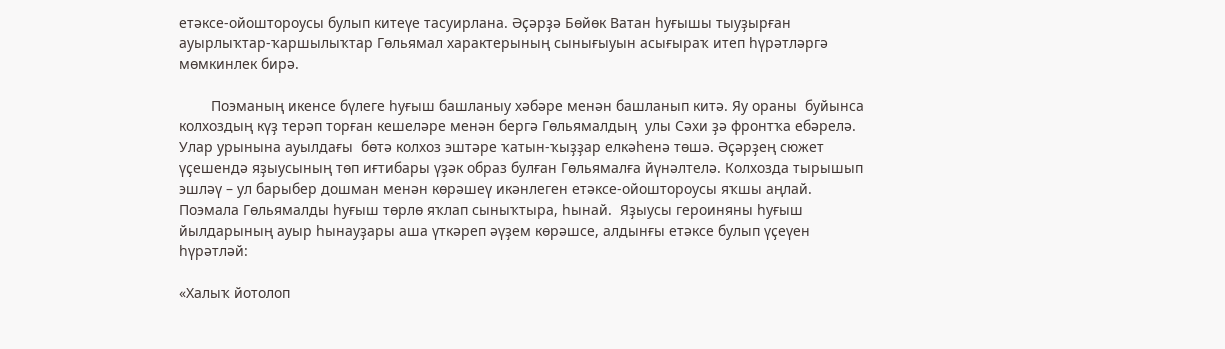етәксе-ойоштороусы булып китеүе тасуирлана. Әҫәрҙә Бөйөк Ватан һуғышы тыуҙырған ауырлыҡтар-ҡаршылыҡтар Гөльямал характерының сынығыуын асығыраҡ итеп һүрәтләргә мөмкинлек бирә.

        Поэманың икенсе бүлеге һуғыш башланыу хәбәре менән башланып китә. Яу ораны  буйынса колхоздың күҙ терәп торған кешеләре менән бергә Гөльямалдың  улы Сәхи ҙә фронтҡа ебәрелә. Улар урынына ауылдағы  бөтә колхоз эштәре ҡатын-ҡыҙҙар елкәһенә төшә. Әҫәрҙең сюжет үҫешендә яҙыусының төп иғтибары үҙәк образ булған Гөльямалға йүнәлтелә. Колхозда тырышып эшләү – ул барыбер дошман менән көрәшеү икәнлеген етәксе-ойоштороусы яҡшы аңлай. Поэмала Гөльямалды һуғыш төрлө яҡлап сыныҡтыра, һынай.  Яҙыусы героиняны һуғыш йылдарының ауыр һынауҙары аша үткәреп әүҙем көрәшсе, алдынғы етәксе булып үҫеүен һүрәтләй:

«Халыҡ йотолоп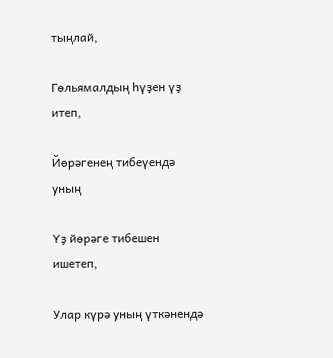тыңлай,

Гөльямалдың һүҙен үҙ итеп,

Йөрәгенең тибеүендә уның

Үҙ йөрәге тибешен ишетеп,

Улар күрә уның үткәнендә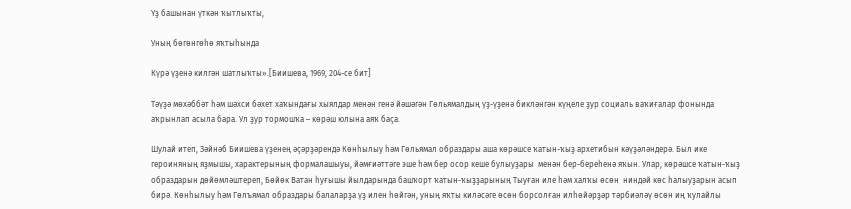Үҙ башынан үткән ҡытлыҡты,

Уның бөгөнгөһө яҡтыһында

Күрә үҙенә килгән шатлыҡты».[Биишева, 1969, 204-се бит]

Тәүҙә мөхәббәт һәм шәхси бәхет хаҡындағы хыялдар менән генә йәшәгән Гөльямалдың үҙ-үҙенә бикләнгән күңеле ҙур социаль ваҡиғалар фонында аҡрынлап асыла бара. Ул ҙур тормошҡа – көрәш юлына аяҡ баҫа.

Шулай итеп, Зәйнәб Биишева үҙенең әҫәрҙәрендә Көнһылыу һәм Гөльямал образдары аша көрәшсе ҡатын-ҡыҙ архетибын кәүҙәләндерә. Был ике героиняның яҙмышы, характерының формалашыуы, йәмғиәттәге эше һәм бер осор кеше булыуҙары  менән бер-береһенә яҡын. Улар, көрәшсе ҡатын-ҡыҙ образдарын дөйөмләштереп, Бөйөк Ватан һуғышы йылдарында башҡорт ҡатын-ҡыҙҙарының Тыуған иле һәм халҡы өсөн  ниндәй көс һалыуҙарын асып бирә. Көнһылыу һәм Гөлъямал образдары балаларҙа үҙ илен һөйгән, уның яҡты киләсәге өсөн борсолған илһөйәрҙәр тәрбиәләү өсөн иң ҡулайлы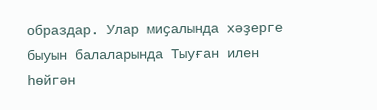образдар. Улар миҫалында хәҙерге быуын балаларында Тыуған илен һөйгән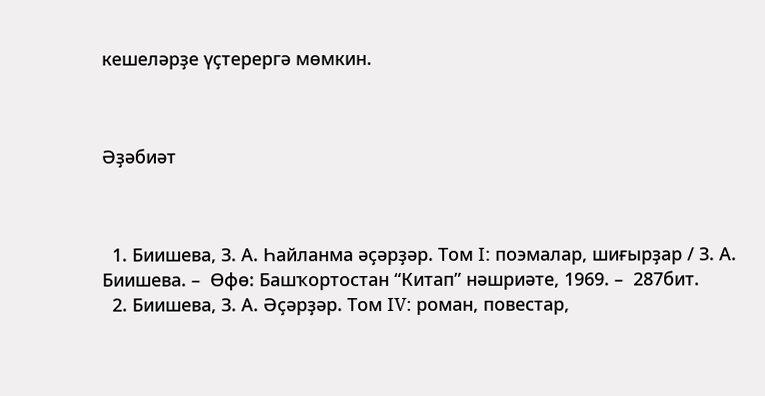кешеләрҙе үҫтерергә мөмкин.



Әҙәбиәт



  1. Биишева, З. А. Һайланма әҫәрҙәр. Том I: поэмалар, шиғырҙар / З. А. Биишева. –  Өфө: Башҡортостан “Китап” нәшриәте, 1969. –  287бит.
  2. Биишева, З. А. Әҫәрҙәр. Том IV: роман, повестар,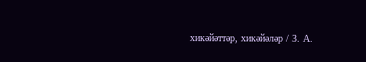хикәйәттәр, хикәйәләр / З. А.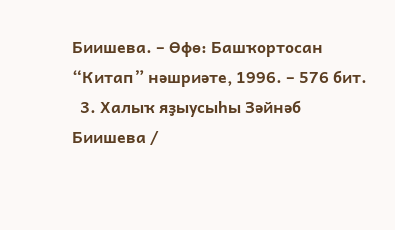Биишева. – Өфө: Башҡортосан “Китап” нәшриәте, 1996. – 576 бит.
  3. Халыҡ яҙыусыһы Зәйнәб Биишева /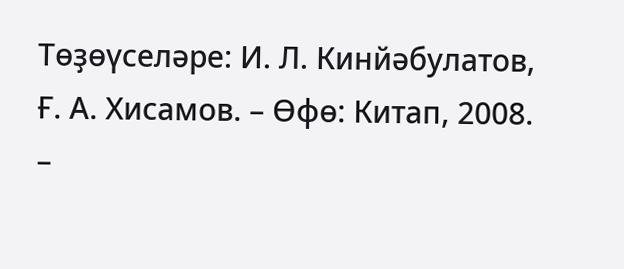Төҙөүселәре: И. Л. Кинйәбулатов, Ғ. А. Хисамов. – Өфө: Китап, 2008. –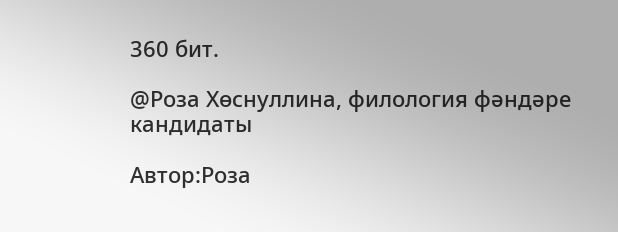360 бит.

@Роза Хөснуллина, филология фәндәре кандидаты

Автор:Роза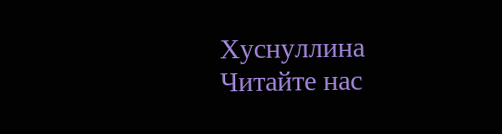Хуснуллина
Читайте нас